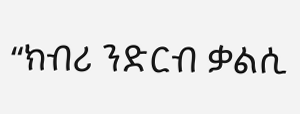“ክብሪ ንድርብ ቃልሲ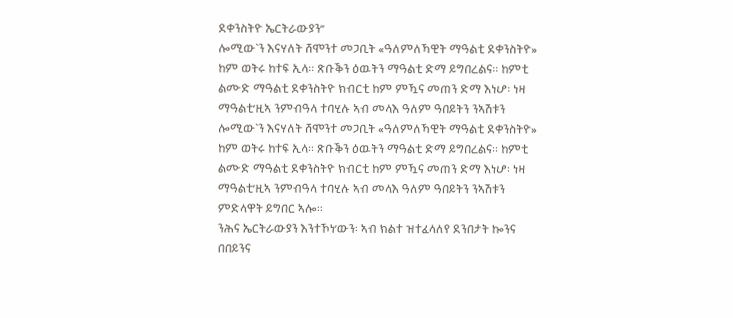ደቀንስትዮ ኤርትራውያን”
ሎሚው`ን እናሃለት ሸሞንተ መጋቢት «ዓለምለኻዊት ማዓልቲ ደቀንስትዮ» ከም ወትሩ ከተፍ ኢላ። ጽቡቕን ዕዉትን ማዓልቲ ድማ ይግበረልና። ከምቲ ልሙድ ማዓልቲ ደቀንስትዮ ክብርቲ ከም ምዃና መጠን ድማ እነሆ፡ ነዛ ማዓልቲ’ዚኣ ንምብዓላ ተባሂሉ ኣብ መላእ ዓለም ዓበይትን ንኣሽቱን
ሎሚው`ን እናሃለት ሸሞንተ መጋቢት «ዓለምለኻዊት ማዓልቲ ደቀንስትዮ» ከም ወትሩ ከተፍ ኢላ። ጽቡቕን ዕዉትን ማዓልቲ ድማ ይግበረልና። ከምቲ ልሙድ ማዓልቲ ደቀንስትዮ ክብርቲ ከም ምዃና መጠን ድማ እነሆ፡ ነዛ ማዓልቲ’ዚኣ ንምብዓላ ተባሂሉ ኣብ መላእ ዓለም ዓበይትን ንኣሽቱን ምድላዋት ይግበር ኣሎ።
ንሕና ኤርትራውያን እንተኾነ’ውን፡ ኣብ ክልተ ዝተፈላለየ ደንበታት ኰንና በበይንና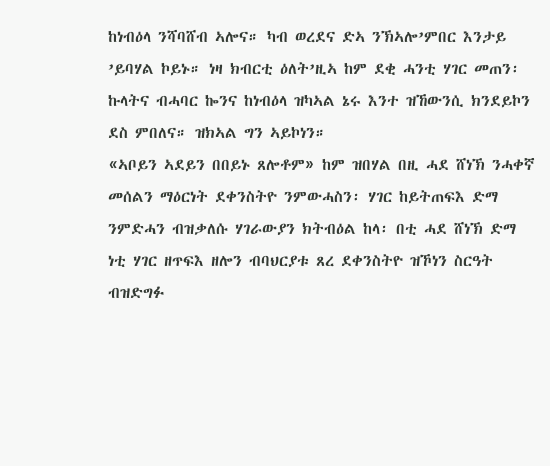ከነብዕላ ንሻባሸብ ኣሎና። ካብ ወረደና ድኣ ንኽኣሎ’ምበር እንታይ ’ይባሃል ኮይኑ። ነዛ ክብርቲ ዕለት’ዚኣ ከም ደቂ ሓንቲ ሃገር መጠን፡ ኩላትና ብሓባር ኰንና ከነብዕላ ዝካኣል ኔሩ እንተ ዝኸውንሲ ክንደይኮን ደስ ምበለና። ዝክኣል ግን ኣይኮነን።
«ኣቦይን ኣደይን በበይኑ ጸሎቶም» ከም ዝበሃል በዚ ሓደ ሸነኽ ንሓቀኛ መሰልን ማዕርነት ደቀንስትዮ ንምውሓስን፡ ሃገር ከይትጠፍእ ድማ ንምድሓን ብዝቃለሱ ሃገራውያን ክትብዕል ከላ፡ በቲ ሓደ ሸነኽ ድማ ነቲ ሃገር ዘጥፍእ ዘሎን ብባህርያቱ ጸረ ደቀንስትዮ ዝኾነን ስርዓት ብዝድግፉ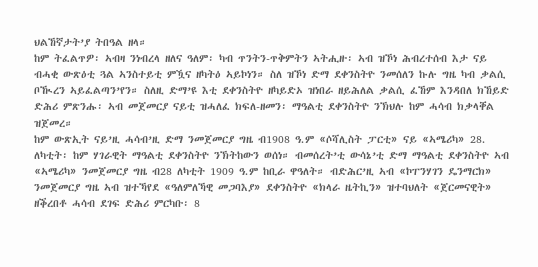ህልኸኛታት’ያ ትበዓል ዘላ።
ከም ትፈልጥዎ፡ ኣብዛ ንነብረላ ዘለና ዓለም፡ ካብ ጥንትን-ጥቅምትን ኣትሒዙ፡ ኣብ ዝኾነ ሕብረተሰብ እታ ናይ ብሓቂ ውጽዕቲ ጓል ኣንስተይቲ ምዃና ዘካትዕ ኣይኮነን። ስለ ዝኾነ ድማ ደቀንስትዮ ንመሰለን ኩሉ ግዜ ካብ ቃልሲ ቦዂረን ኣይፈልጣን’የን። ስለዚ ድማ’ዩ እቲ ደቀንስትዮ ዘካይድኦ ዝነበራ ዘይሕለል ቃልሲ ፈኸም እንዳበለ ክኸይድ ድሕሪ ምጽንሑ፡ ኣብ መጀመርያ ናይቲ ዝሓለፈ ክፍለ-ዘመን፡ ማዓልቲ ደቀንስትዮ ንኽህሉ ከም ሓሳብ ክቃላቐል ዝጀመረ።
ከም ውጽኢት ናይ’ዚ ሓሳብ’ዚ ድማ ንመጀመርያ ግዜ ብ1908 ዓ.ም «ሶሻሊስት ፓርቲ» ናይ «ኣሜሪካ» 28. ለካቲት፡ ከም ሃገራዊት ማዓልቲ ደቀንስትዮ ንኽትከውን ወሰነ። ብመሰረት’ቲ ውሳኔ’ቲ ድማ ማዓልቲ ደቀንስትዮ ኣብ «ኣሜሪካ» ንመጀመርያ ግዜ ብ28 ለካቲት 1909 ዓ.ም ከቢራ ዋዓለት። ብድሕር’ዚ ኣብ «ኮፐንሃገን ዴንማርክ» ንመጀመርያ ግዜ ኣብ ዝተኻየደ «ዓለምለኻዊ መጋባእያ» ደቀንስትዮ «ክላራ ዜትኪን» ዝተባህለት «ጀርመናዊት» ዘቕረበቶ ሓሳብ ደገፍ ድሕሪ ምርካቡ፡ 8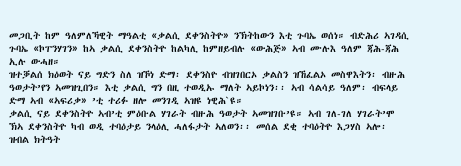መጋቢት ከም ዓለምለኻዊት ማዓልቲ «ቃልሲ ደቀንስትዮ» ንኽትከውን እቲ ጉባኤ ወሰነ። ብድሕሪ ኣገዳሲ ጉባኤ «ኮፐንሃገን» ከኣ ቃልሲ ደቀንስትዮ ከልካሊ ከምዘይብሉ «ውሕጅ» ኣብ ሙሉእ ዓለም ጃሕ-ጃሕ ኢሉ ውሓዘ።
ዝተቓልሰ ክዕወት ናይ ግድን ስለ ዝኾነ ድማ፡ ደቀንስዮ ብዝገበርኦ ቃልስን ዝኸፈልኦ መስዋእትን፡ ብዙሕ ዓወታት’የን ኣመዝጊበን። እቲ ቃልሲ ግን በዚ ተወዲኡ ማለት ኣይኮነን፡፡ ኣብ ሳልሳይ ዓለም፡ ብፍላይ ድማ ኣብ «ኣፍሪቃ» ’ቲ ተሪፉ ዘሎ መንገዲ ኣዝዩ ነዊሕ`ዩ።
ቃልሲ ናይ ደቀንስትዮ ኣብ’ቲ ምዕቡል ሃገራት ብዙሕ ዓወታት ኣመዝገቡ’ዩ። ኣብ ገለ-ገለ ሃገራት’ሞ ኽኣ ደቀንስትዮ ካብ ወዲ ተባዕታይ ንላዕሊ ሓለፋታት ኣለወን፡፡ መሰል ደቂ ተባዕትዮ እጋሃስ ኣሎ፡ ዝብል ክትዓት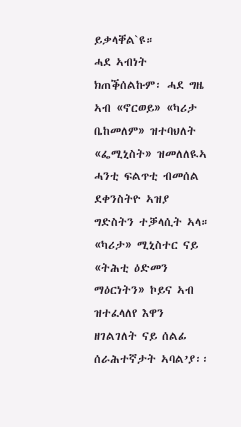ይቃላቐል`ዩ።
ሓደ ኣብነት ክጠቕሰልኩም፡ ሓደ ግዜ ኣብ «ኖርወይ» «ካሪታ ቤከመለም» ዝተባህለት «ፌሚኒስት» ዝመለለዪኣ ሓንቲ ፍልጥቲ ብመሰል ደቀንስትዮ ኣዝያ ግድስትን ተቓላሲት ኣላ። «ካሪታ» ሚኒስተር ናይ «ትሕቲ ዕድመን ማዕርነትን» ኮይና ኣብ ዝተፈላለየ እዋን ዘገልገለት ናይ ሰልፊ ሰራሕተኛታት ኣባል’ያ፡፡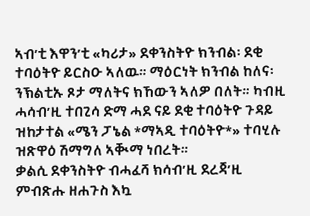ኣብ’ቲ እዋን’ቲ «ካሪታ» ደቀንስትዮ ክንብል፡ ደቂ ተባዕትዮ ይርስዑ ኣለዉ። ማዕርነት ክንብል ከለና፡ ንኽልቲኡ ጾታ ማለትና ክኸውን ኣለዎ በለት። ካብዚ ሓሳብ’ዚ ተበጊሳ ድማ ሓደ ናይ ደቂ ተባዕትዮ ጉዳይ ዝከታተል «ሜን ፓኔል *ማኣዲ ተባዕትዮ*» ተባሂሉ ዝጽዋዕ ሽማግለ ኣቚማ ነበረት።
ቃልሲ ደቀንስትዮ ብሓፈሻ ክሳብ’ዚ ደረጃ’ዚ ምብጽሑ ዘሐጉስ እኳ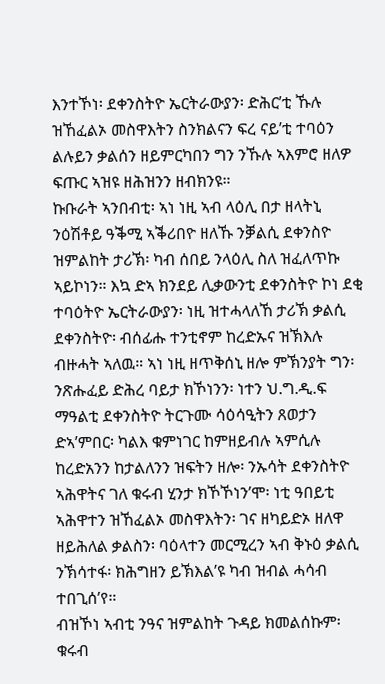እንተኾነ፡ ደቀንስትዮ ኤርትራውያን፡ ድሕር’ቲ ኹሉ ዝኸፈልኦ መስዋእትን ስንክልናን ፍረ ናይ’ቲ ተባዕን ልሉይን ቃልሰን ዘይምርካበን ግን ንኹሉ ኣእምሮ ዘለዎ ፍጡር ኣዝዩ ዘሕዝንን ዘብክንዩ።
ኩቡራት ኣንበብቲ፡ ኣነ ነዚ ኣብ ላዕሊ በታ ዘላትኒ ንዕሽቶይ ዓቕሚ ኣቕሪበዮ ዘለኹ ንቓልሲ ደቀንስዮ ዝምልከት ታሪኽ፡ ካብ ሰበይ ንላዕሊ ስለ ዝፈለጥኩ ኣይኮነን። እኳ ድኣ ክንደይ ሊቃውንቲ ደቀንስትዮ ኮነ ደቂ ተባዕትዮ ኤርትራውያን፡ ነዚ ዝተሓላለኸ ታሪኽ ቃልሲ ደቀንስትዮ፡ ብሰፊሑ ተንቲኖም ከረድኡና ዝኽእሉ ብዙሓት ኣለዉ። ኣነ ነዚ ዘጥቅሰኒ ዘሎ ምኽንያት ግን፡ ንጽሑፈይ ድሕረ ባይታ ክኾነንን፡ ነተን ህ.ግ.ዲ.ፍ ማዓልቲ ደቀንስትዮ ትርጉሙ ሳዕሳዒትን ጸወታን ድኣ’ምበር፡ ካልእ ቁምነገር ከምዘይብሉ ኣምሲሉ ከረድአንን ከታልለንን ዝፍትን ዘሎ፡ ንኡሳት ደቀንስትዮ ኣሕዋትና ገለ ቁሩብ ሂንታ ክኾኾነን’ሞ፡ ነቲ ዓበይቲ ኣሕዋተን ዝኸፈልኦ መስዋእትን፡ ገና ዘካይድኦ ዘለዋ ዘይሕለል ቃልስን፡ ባዕላተን መርሚረን ኣብ ቅኑዕ ቃልሲ ንኽሳተፋ፡ ክሕግዘን ይኽእል’ዩ ካብ ዝብል ሓሳብ ተበጊሰ’የ።
ብዝኾነ ኣብቲ ንዓና ዝምልከት ጉዳይ ክመልሰኩም፡ ቁሩብ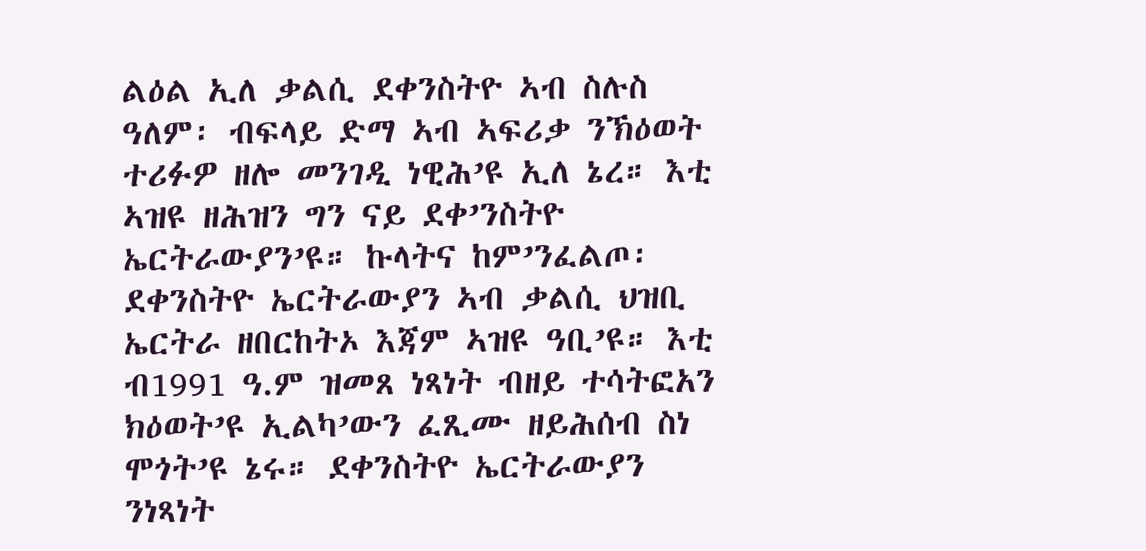ልዕል ኢለ ቃልሲ ደቀንስትዮ ኣብ ስሉስ ዓለም፡ ብፍላይ ድማ ኣብ ኣፍሪቃ ንኽዕወት ተሪፉዎ ዘሎ መንገዲ ነዊሕ’ዩ ኢለ ኔረ። እቲ ኣዝዩ ዘሕዝን ግን ናይ ደቀ’ንስትዮ ኤርትራውያን’ዩ። ኩላትና ከም’ንፈልጦ፡ ደቀንስትዮ ኤርትራውያን ኣብ ቃልሲ ህዝቢ ኤርትራ ዘበርከትኦ እጃም ኣዝዩ ዓቢ’ዩ። እቲ ብ1991 ዓ.ም ዝመጸ ነጻነት ብዘይ ተሳትፎአን ክዕወት’ዩ ኢልካ’ውን ፈጺሙ ዘይሕሰብ ስነ ሞጎት’ዩ ኔሩ። ደቀንስትዮ ኤርትራውያን ንነጻነት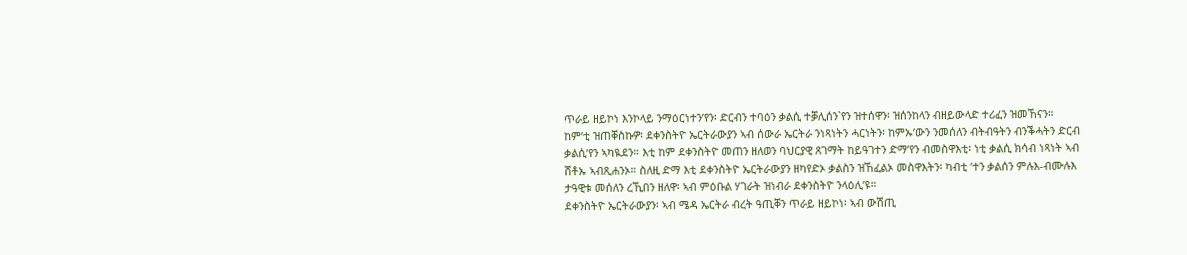ጥራይ ዘይኮነ እንኮላይ ንማዕርነተን’የን፡ ድርብን ተባዕን ቃልሲ ተቓሊሰን`የን ዝተሰዋን፡ ዝሰንከላን ብዘይውላድ ተሪፈን ዝመኸናን።
ከም’ቲ ዝጠቐስኩዎ፡ ደቀንስትዮ ኤርትራውያን ኣብ ሰውራ ኤርትራ ንነጻነትን ሓርነትን፡ ከምኡ’ውን ንመሰለን ብትብዓትን ብንቕሓትን ድርብ ቃልሲ’የን ኣካዪደን። እቲ ከም ደቀንስትዮ መጠን ዘለወን ባህርያዊ ጸገማት ከይዓገተን ድማ’የን ብመስዋእቲ፡ ነቲ ቃልሲ ክሳብ ነጻነት ኣብ ሸቶኡ ኣብጺሐንኦ። ስለዚ ድማ እቲ ደቀንስትዮ ኤርትራውያን ዘካየድኦ ቃልስን ዝኸፈልኦ መስዋእትን፡ ካብቲ ’ተን ቃልሰን ምሉእ-ብሙሉእ ታዓዊቱ መሰለን ረኺበን ዘለዋ፡ ኣብ ምዕቡል ሃገራት ዝነብራ ደቀንስትዮ ንላዕሊ’ዩ።
ደቀንስትዮ ኤርትራውያን፡ ኣብ ሜዳ ኤርትራ ብረት ዓጢቐን ጥራይ ዘይኮነ፡ ኣብ ውሽጢ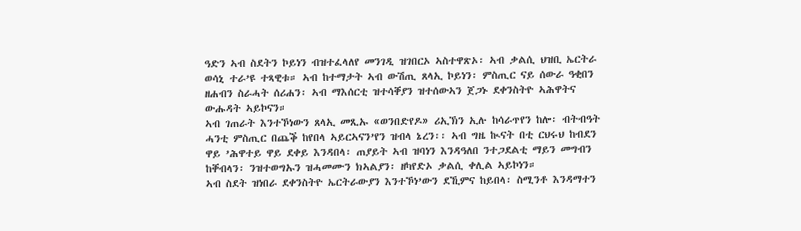ዓድን ኣብ ስደትን ኮይነን ብዝተፈላለየ መንገዲ ዝገበርኦ ኣስተዋጽኦ፡ ኣብ ቃልሲ ህዝቢ ኤርትራ ወሳኒ ተራ’ዩ ተጻዊቱ። ኣብ ከተማታት ኣብ ውሽጢ ጸላኢ ኮይነን፡ ምስጢር ናይ ሰውራ ዓቂበን ዘሐብን ስራሓት ሰሪሐን፡ ኣብ ማእሰርቲ ዝተሳቐያን ዝተሰውኣን ጀጋኑ ደቀንስትዮ ኣሕዋትና ውሑዳት ኣይኮናን።
ኣብ ገጠራት እንተኾነውን ጸላኢ መጺኡ «ወንበድየዶ» ሪኢኽን ኢሉ ከሳራጥየን ከሎ፡ ብትብዓት ሓንቲ ምስጢር በጨቕ ከየበላ ኣይርኣናን’የን ዝብላ ኔረን፡፡ ኣብ ግዜ ኲናት በቲ ርህሩህ ከብደን ዋይ ’ሕዋተይ ዋይ ደቀይ እንዳበላ፡ ጠያይት ኣብ ዝባነን እንዳዓለበ ንተጋደልቲ ማይን መግብን ከቐብላን፡ ንዝተወግኡን ዝሓመሙን ክኣልያን፡ ዘካየድኦ ቃልሲ ቀሊል ኣይኮነን።
ኣብ ስደት ዝነበራ ደቀንስትዮ ኤርትራውያን እንተኾነ’ውን ደኺምና ከይበላ፡ ስሚንቶ እንዳማተን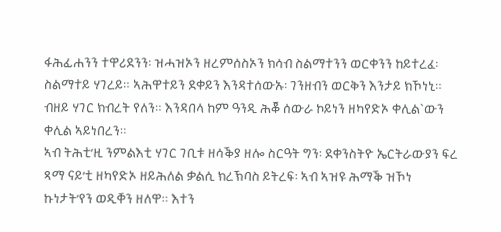ፋሕፊሐንን ተዋሪደንን፡ ዝሓዝኦን ዘረምሰስኦን ክሳብ ስልማተንን ወርቀንን ከይተረፈ፡ ስልማተይ ሃገረይ። ኣሕዋተይን ደቀይን እንዳተሰውኡ፡ ገንዘብን ወርቅን እንታይ ክኾነኒ። ብዘይ ሃገር ክብረት የለን። እንዳበላ ከም ዓንዲ ሕቖ ሰውራ ኮይነን ዘካየድኦ ቀሊል`ውን ቀሊል ኣይነበረን።
ኣብ ትሕቲ’ዚ ንምልእቲ ሃገር ገቢቱ ዘሳቕያ ዘሎ ስርዓት ግን፡ ደቀንስትዮ ኤርትራውያን ፍረ ጻማ ናይ’ቲ ዘካየድኦ ዘይሕለል ቃልሲ ክረኽባስ ይትረፍ፡ ኣብ ኣዝዩ ሕማቕ ዝኾነ ኩነታት’የን ወዲቐን ዘለዋ። እተን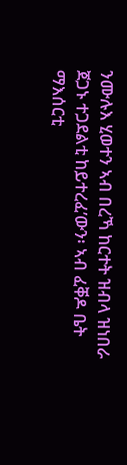ንሙሉእ ሂወተን ኣብ በረኻ ከርተት ዝብላ ዝነበራ ጀጋኑ ተጋደልቲ ከይተረፈ’ውን፡ ኣብ ፈቐዶ ቤት ማእሰርቲ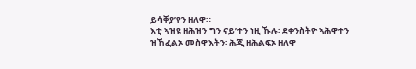ይሳቐያ’የን ዘለዋ።
እቲ ኣዝዩ ዘሕዝን ግን ናይ’ተን ነዚ ኹሉ፡ ደቀንስትዮ ኣሕዋተን ዝኸፈልኦ መስዋእትን፡ ሕጂ ዘሕልፍኦ ዘለዋ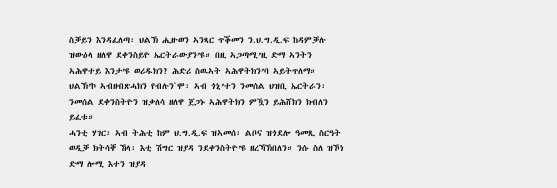ስቓይን እንዳፈለጣ፡ ህልኽ ሒዙወን ኣንጻር ጥቕመን ን.ህ.ግ.ዲ.ፍ ከዳምቓሉ ዝውዕላ ዘለዋ ደቀንስይዮ ኤርትራውያን’ዩ። በዚ ኣጋጣሚ’ዚ ድማ ኣንትን ኣሕዋተይ እንታ’ዩ ወሪዱክን? ሕድሪ ስዉኣት ኣሕዋትክን’ባ ኣይትጥለማ። ህልኽ’ኮ ኣብዘብጽሓክን የብሉን`ሞ፡ ኣብ ጎኒ’ተን ንመሰል ህዝቢ ኤርትራን፡ ንመሰል ደቀንስትዮን ዝቃለሳ ዘለዋ ጀጋኑ ኣሕዋትክን ምዃን ይሕሸክን ክብለን ይፈቱ።
ሓንቲ ሃገር፡ ኣብ ትሕቲ ከም ህ.ግ.ዲ.ፍ ዝኣመሰ፡ ልቦና ዝጎደሎ ዓመጺ ስርዓት ወዲቓ ክትሳቐ ኸላ፡ እቲ ሽግር ዝያዳ ንደቀንስትዮ’ዩ ዘረኻኽበለን። ንሱ ስለ ዝኾነ ድማ ሎሚ እተን ዝያዳ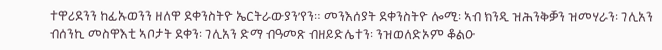ተዋሪደንን ከፊኡወንን ዘለዋ ደቀንስትዮ ኤርትራውያን’የን። መንእሰያት ደቀንስትዮ ሎሚ፡ ኣብ ክንዲ ዝሕንቅቓን ዝመሃራን፡ ገሊአን ብሰንኪ መስዋእቲ ኣቦታት ደቀን፡ ገሊአን ድማ ብዓመጽ ብዘይድሌተን፡ ንዝወለድኦም ቆልዑ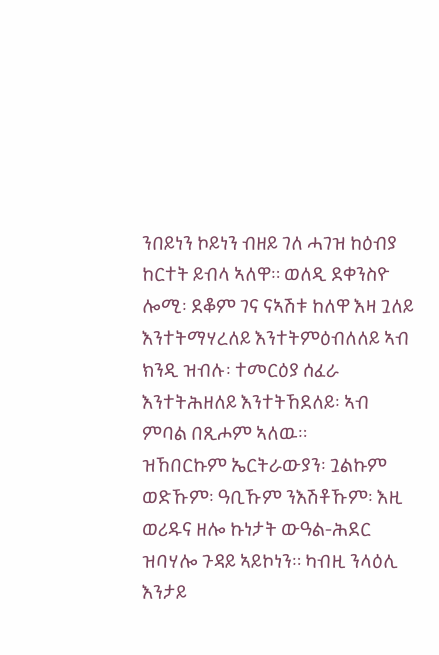ንበይነን ኮይነን ብዘይ ገለ ሓገዝ ከዕብያ ከርተት ይብላ ኣለዋ። ወለዲ ደቀንስዮ ሎሚ፡ ደቆም ገና ናኣሽቱ ከለዋ እዛ ጓለይ እንተትማሃረለይ እንተትምዕብለለይ ኣብ ክንዲ ዝብሉ፡ ተመርዕያ ሰፈራ እንተትሕዘለይ እንተትኸደለይ፡ ኣብ ምባል በጺሖም ኣለዉ።
ዝኸበርኩም ኤርትራውያን፡ ጓልኩም ወድኹም፡ ዓቢኹም ንእሽቶኹም፡ እዚ ወሪዱና ዘሎ ኩነታት ውዓል-ሕደር ዝባሃሎ ጉዳይ ኣይኮነን። ካብዚ ንላዕሊ እንታይ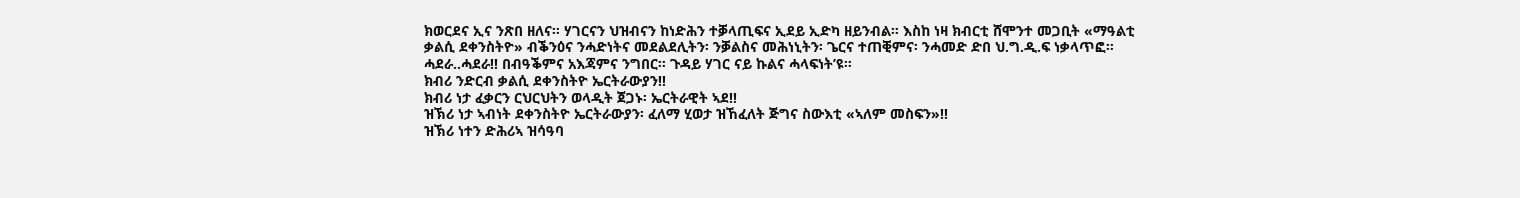ክወርደና ኢና ንጽበ ዘለና። ሃገርናን ህዝብናን ከነድሕን ተቓላጢፍና ኢደይ ኢድካ ዘይንብል። እስከ ነዛ ክብርቲ ሸሞንተ መጋቢት «ማዓልቲ ቃልሲ ደቀንስትዮ» ብቕንዕና ንሓድነትና መደልደሊትን፡ ንቓልስና መሕነኒትን፡ ጌርና ተጠቒምና፡ ንሓመድ ድበ ህ.ግ.ዲ.ፍ ነቃላጥፎ። ሓደራ..ሓደራ!! በብዓቕምና አእጃምና ንግበር። ጉዳይ ሃገር ናይ ኩልና ሓላፍነት’ዩ።
ክብሪ ንድርብ ቃልሲ ደቀንስትዮ ኤርትራውያን!!
ክብሪ ነታ ፈቃርን ርህርህትን ወላዲት ጀጋኑ፡ ኤርትራዊት ኣደ!!
ዝኽሪ ነታ ኣብነት ደቀንስትዮ ኤርትራውያን፡ ፈለማ ሂወታ ዝኸፈለት ጅግና ስውእቲ «ኣለም መስፍን»!!
ዝኽሪ ነተን ድሕሪኣ ዝሳዓባ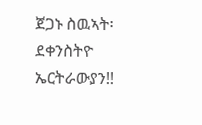ጀጋኑ ስዉኣት፡ ደቀንስትዮ ኤርትራውያን!!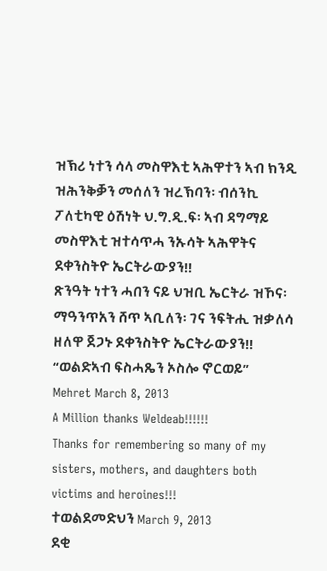ዝኽሪ ነተን ሳላ መስዋእቲ ኣሕዋተን ኣብ ክንዲ ዝሕንቅቓን መሰለን ዝረኽባን፡ ብሰንኪ ፖለቲካዊ ዕሽነት ህ.ግ.ዲ.ፍ፡ ኣብ ዳግማይ መስዋእቲ ዝተሳጥሓ ንኡሳት ኣሕዋትና ደቀንስትዮ ኤርትራውያን!!
ጽንዓት ነተን ሓበን ናይ ህዝቢ ኤርትራ ዝኾና፡ ማዓንጥአን ሸጥ ኣቢለን፡ ገና ንፍትሒ ዝቃለሳ ዘለዋ ጀጋኑ ደቀንስትዮ ኤርትራውያን!! “ወልድኣብ ፍስሓጼን ኦስሎ ኖርወይ”
Mehret March 8, 2013
A Million thanks Weldeab!!!!!!
Thanks for remembering so many of my sisters, mothers, and daughters both victims and heroines!!!
ተወልደመድህን March 9, 2013
ደቂ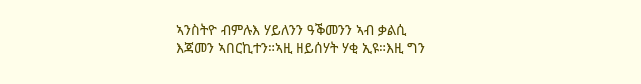ኣንስትዮ ብምሉእ ሃይለንን ዓቕመንን ኣብ ቃልሲ እጃመን ኣበርኪተን።ኣዚ ዘይሰሃት ሃቂ ኢዩ።እዚ ግን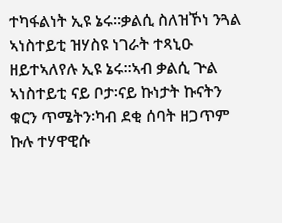ተካፋልነት ኢዩ ኔሩ።ቃልሲ ስለዝኾነ ንጓል ኣነስተይቲ ዝሃስዩ ነገራት ተጻኒዑ ዘይተኣለየሉ ኢዩ ኔሩ።ኣብ ቃልሲ ጕል ኣነስተይቲ ናይ ቦታ፡ናይ ኩነታት ኩናትን ቁርን ጥሜትን፡ካብ ደቂ ሰባት ዘጋጥም ኩሉ ተሃዋዊሱ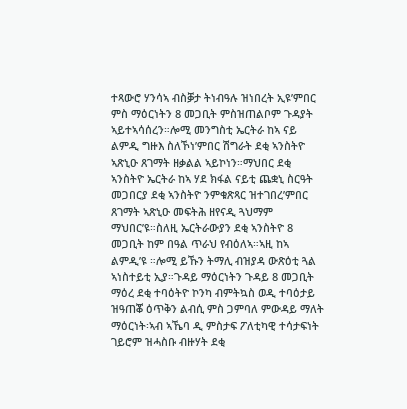ተጻውሮ ሃንሳኣ ብስቓታ ትነብዓሉ ዝነበረት ኢዩ’ምበር ምስ ማዕርነትን 8 መጋቢት ምስዝጠልቦም ጉዳያት ኣይተኣሳሰረን።ሎሚ መንግስቲ ኤርትራ ከኣ ናይ ልምዲ ግዙእ ስለኾነ’ምበር ሽግራት ደቂ ኣንስትዮ ኣጽኒዑ ጸገማት ዘቃልል ኣይኮነን።ማህበር ደቂ ኣንስትዮ ኤርትራ ከኣ ሃደ ክፋል ናይቲ ጨቋኒ ስርዓት መጋበርያ ደቂ ኣንስትዮ ንምቁጽጻር ዝተገበረ’ምበር ጸገማት ኣጽኒዑ መፍትሕ ዘየናዲ ጓህማም ማህበር’ዩ።ስለዚ ኤርትራውያን ደቂ ኣንስትዮ 8 መጋቢት ከም በዓል ጥራህ የብዕለኣ።ኣዚ ከኣ ልምዲ’ዩ ።ሎሚ ይኹን ትማሊ ብዝያዳ ውጽዕቲ ጓል ኣነስተይቲ ኢያ።ጉዳይ ማዕርነትን ጉዳይ 8 መጋቢት ማዕረ ደቂ ተባዕትዮ ኮንካ ብምትኳስ ወዲ ተባዕታይ ዝዓጠቖ ዕጥቅን ልብሲ ምስ ጋምባለ ምውዳይ ማለት ማዕርነት፡ኣብ ኣኼባ ዲ ምስታፍ ፖለቲካዊ ተሳታፍነት ገይሮም ዝሓስቡ ብዙሃት ደቂ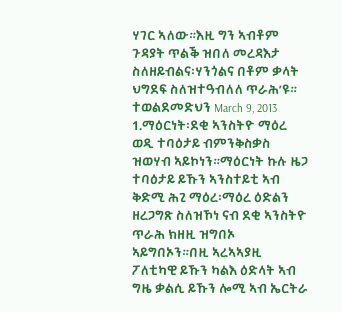ሃገር ኣለው።እዚ ግን ኣብቶም ጉዳያት ጥልቕ ዝበለ መረዳእታ ስለዘይብልና፡ሃንጎልና በቶም ቃላት ህግደፍ ስለዝተዓብለለ ጥራሕ’ዩ።
ተወልደመድህን March 9, 2013
1.ማዕርነት፡ደቂ ኣንስትዮ ማዕረ ወዲ ተባዕታይ ብምንቅስቃስ ዝወሃብ ኣይኮነን።ማዕርነት ኩሉ ዜጋ ተባዕታይ ይኹን ኣንስተይቲ ኣብ ቅድሚ ሕጊ ማዕረ፡ማዕረ ዕድልን ዘረጋግጽ ስለዝኾነ ናብ ደቂ ኣንስትዮ ጥራሕ ክዘዚ ዝግበኦ ኣይግበኦን።በዚ ኣረኣኣያዚ ፖለቲካዊ ይኹን ካልእ ዕድላት ኣብ ግዜ ቃልሲ ይኹን ሎሚ ኣብ ኤርትራ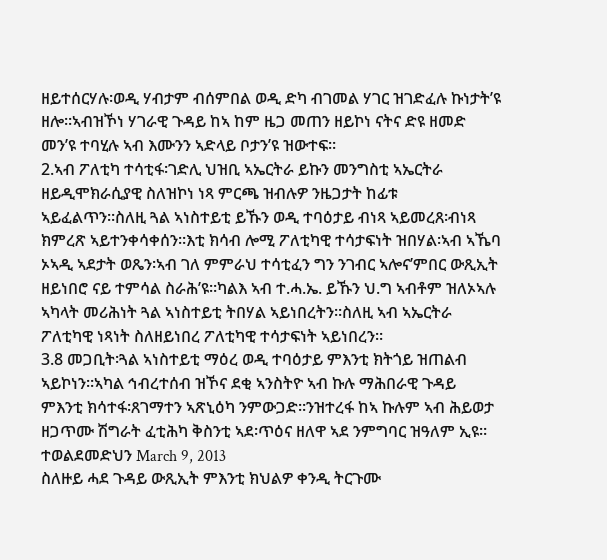ዘይተሰርሃሉ፡ወዲ ሃብታም ብሰምበል ወዲ ድካ ብገመል ሃገር ዝገድፈሉ ኩነታት’ዩ ዘሎ።ኣብዝኾነ ሃገራዊ ጉዳይ ከኣ ከም ዜጋ መጠን ዘይኮነ ናትና ድዩ ዘመድ መን’ዩ ተባሂሉ ኣብ እሙንን ኣድላይ ቦታን’ዩ ዝውተፍ።
2.ኣብ ፖለቲካ ተሳቲፋ፡ገድሊ ህዝቢ ኣኤርትራ ይኩን መንግስቲ ኣኤርትራ ዘይዲሞክራሲያዊ ስለዝኮነ ነጻ ምርጫ ዝብሉዎ ንዜጋታት ከፊቱ ኣይፈልጥን።ስለዚ ጓል ኣነስተይቲ ይኹን ወዲ ተባዕታይ ብነጻ ኣይመረጸ፡ብነጻ ክምረጽ ኣይተንቀሳቀሰን።እቲ ክሳብ ሎሚ ፖለቲካዊ ተሳታፍነት ዝበሃል፡ኣብ ኣኼባ ኦኣዲ ኣደታት ወጼን፡ኣብ ገለ ምምራህ ተሳቲፈን ግን ንገብር ኣሎና’ምበር ውጺኢት ዘይነበሮ ናይ ተምሳል ስራሕ’ዩ።ካልእ ኣብ ተ.ሓ.ኤ. ይኹን ህ.ግ ኣብቶም ዝለኦኣሉ ኣካላት መሪሕነት ጓል ኣነስተይቲ ትበሃል ኣይነበረትን።ስለዚ ኣብ ኣኤርትራ ፖለቲካዊ ነጻነት ስለዘይነበረ ፖለቲካዊ ተሳታፍነት ኣይነበረን።
3.8 መጋቢት፡ጓል ኣነስተይቲ ማዕረ ወዲ ተባዕታይ ምእንቲ ክትጎይ ዝጠልብ ኣይኮነን።ኣካል ኅብረተሰብ ዝኾና ደቂ ኣንስትዮ ኣብ ኩሉ ማሕበራዊ ጉዳይ ምእንቲ ክሳተፋ፡ጸገማተን ኣጽኒዕካ ንምውጋድ።ንዝተረፋ ከኣ ኩሉም ኣብ ሕይወታ ዘጋጥሙ ሽግራት ፈቲሕካ ቅስንቲ ኣደ፡ጥዕና ዘለዋ ኣደ ንምግባር ዝዓለም ኢዩ።
ተወልደመድህን March 9, 2013
ስለዙይ ሓደ ጉዳይ ውጺኢት ምእንቲ ክህልዎ ቀንዲ ትርጉሙ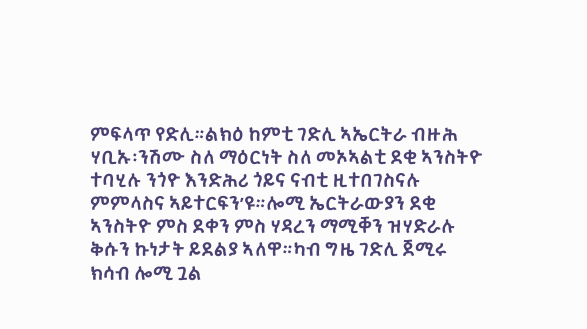ምፍላጥ የድሊ።ልክዕ ከምቲ ገድሊ ኣኤርትራ ብዙሕ ሃቢኡ፡ንሽሙ ስለ ማዕርነት ስለ መኦኣልቲ ደቂ ኣንስትዮ ተባሂሉ ንጎዮ እንድሕሪ ጎይና ናብቲ ዚተበገስናሉ ምምላስና ኣይተርፍን’ዩ።ሎሚ ኤርትራውያን ደቂ ኣንስትዮ ምስ ደቀን ምስ ሃዳረን ማሚቐን ዝሃድራሉ ቅሱን ኩነታት ይደልያ ኣለዋ።ካብ ግዜ ገድሊ ጀሚሩ ክሳብ ሎሚ ጓል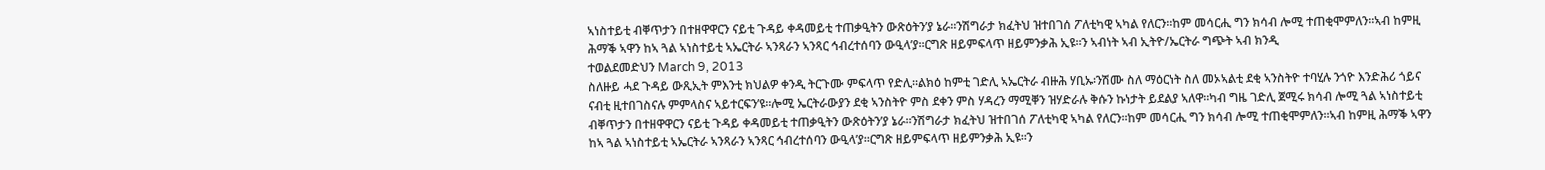ኣነስተይቲ ብቐጥታን በተዘዋዋርን ናይቲ ጉዳይ ቀዳመይቲ ተጠቃዒትን ውጽዕትን’ያ ኔራ።ንሽግራታ ክፈትህ ዝተበገሰ ፖለቲካዊ ኣካል የለርን።ከም መሳርሒ ግን ክሳብ ሎሚ ተጠቂሞምለን።ኣብ ከምዚ ሕማቕ ኣዋን ከኣ ጓል ኣነስተይቲ ኣኤርትራ ኣንጻራን ኣንጻር ኅብረተሰባን ውዒላ’ያ።ርግጽ ዘይምፍላጥ ዘይምንቃሕ ኢዩ።ን ኣብነት ኣብ ኢትዮ/ኤርትራ ግጭት ኣብ ክንዲ
ተወልደመድህን March 9, 2013
ስለዙይ ሓደ ጉዳይ ውጺኢት ምእንቲ ክህልዎ ቀንዲ ትርጉሙ ምፍላጥ የድሊ።ልክዕ ከምቲ ገድሊ ኣኤርትራ ብዙሕ ሃቢኡ፡ንሽሙ ስለ ማዕርነት ስለ መኦኣልቲ ደቂ ኣንስትዮ ተባሂሉ ንጎዮ እንድሕሪ ጎይና ናብቲ ዚተበገስናሉ ምምላስና ኣይተርፍን’ዩ።ሎሚ ኤርትራውያን ደቂ ኣንስትዮ ምስ ደቀን ምስ ሃዳረን ማሚቐን ዝሃድራሉ ቅሱን ኩነታት ይደልያ ኣለዋ።ካብ ግዜ ገድሊ ጀሚሩ ክሳብ ሎሚ ጓል ኣነስተይቲ ብቐጥታን በተዘዋዋርን ናይቲ ጉዳይ ቀዳመይቲ ተጠቃዒትን ውጽዕትን’ያ ኔራ።ንሽግራታ ክፈትህ ዝተበገሰ ፖለቲካዊ ኣካል የለርን።ከም መሳርሒ ግን ክሳብ ሎሚ ተጠቂሞምለን።ኣብ ከምዚ ሕማቕ ኣዋን ከኣ ጓል ኣነስተይቲ ኣኤርትራ ኣንጻራን ኣንጻር ኅብረተሰባን ውዒላ’ያ።ርግጽ ዘይምፍላጥ ዘይምንቃሕ ኢዩ።ን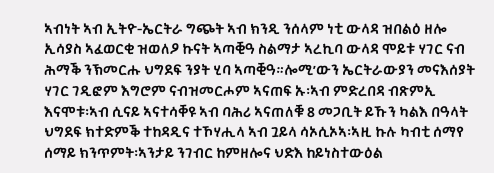ኣብነት ኣብ ኢትዮ-ኤርትራ ግጭት ኣብ ክንዲ ንሰላም ነቲ ውላዳ ዝበልዕ ዘሎ ኢሳያስ ኣፈወርቂ ዝወለዖ ኩናት ኣጣቒዓ ስልማታ ኣረኪባ ውላዳ ሞይቱ ሃገር ናብ ሕማቕ ንኽመርሑ ህግደፍ ንያት ሂባ ኣጣቒዓ።ሎሚ’ውን ኤርትራውያን መናእሰያት ሃገር ገዲፎም እግሮም ናብዝመርሖም ኣናጠፍ ኡ፡ኣብ ምድረበዳ ብጽምኢ እናሞቱ፡ኣብ ሲናይ ኣናተሳቐዩ ኣብ ባሕሪ ኣናጠለቑ 8 መጋቢት ይኹን ካልእ በዓላት ህግደፍ ክተድምቕ ተከዳዲና ተኾሃሒላ ኣብ ጓይላ ሳኦሲኦኣ፡ኣዚ ኩሉ ካብቲ ሰማየ ሰማይ ክንጥምት፡ኣንታይ ንገብር ከምዘሎና ህድእ ከይነስተውዕል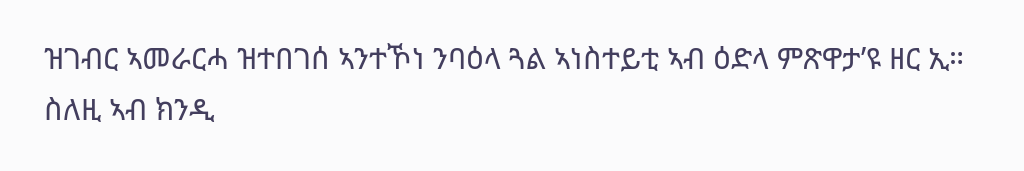ዝገብር ኣመራርሓ ዝተበገሰ ኣንተኾነ ንባዕላ ጓል ኣነስተይቲ ኣብ ዕድላ ምጽዋታ’ዩ ዘር ኢ።
ስለዚ ኣብ ክንዲ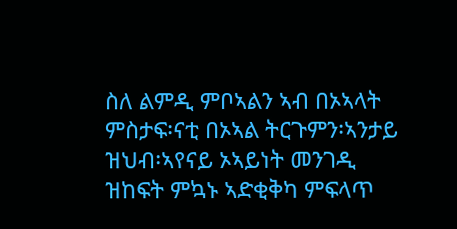ስለ ልምዲ ምቦኣልን ኣብ በኦኣላት ምስታፍ፡ናቲ በኦኣል ትርጉምን፡ኣንታይ ዝህብ፡ኣየናይ ኦኣይነት መንገዲ ዝከፍት ምኳኑ ኣድቂቅካ ምፍላጥ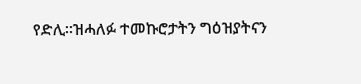የድሊ።ዝሓለፉ ተመኩሮታትን ግዕዝያትናን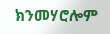ክንመሃሮሎም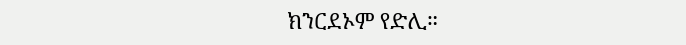ክንርደኦም የድሊ።